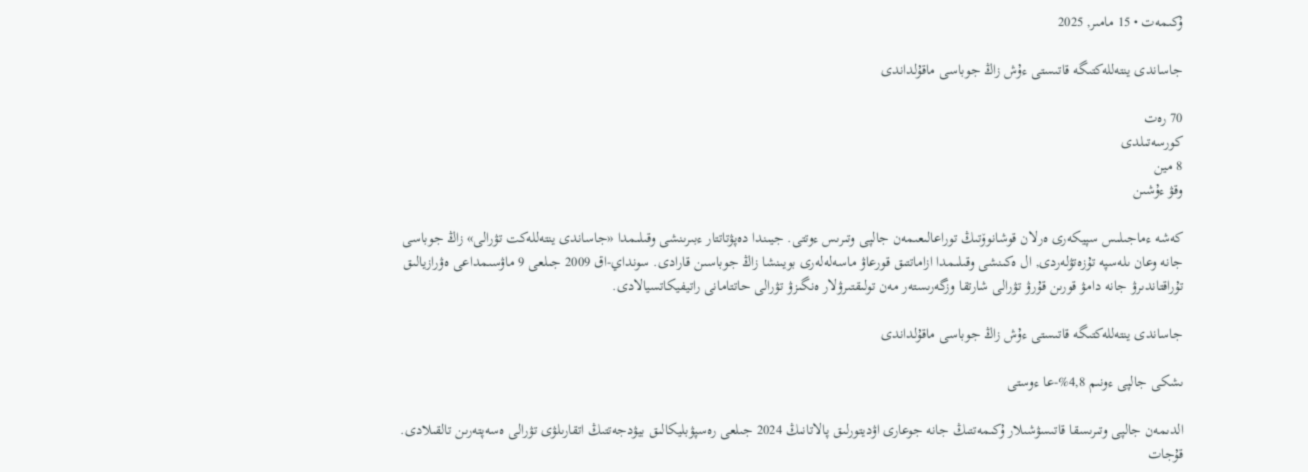ۇكىمەت • 15 مامىر, 2025

جاساندى ينتەللەكتىگە قاتىستى ءۇش زاڭ جوباسى ماقۇلداندى

70 رەت
كورسەتىلدى
8 مين
وقۋ ءۇشىن

كەشە ءماجىلىس سپيكەرى ەرلان قوشانوۆتىڭ توراعالىعىمەن جالپى وتىرىس ءوتتى. جيىندا دەپۋتاتتار ءبىرىنشى وقىلىمدا «جاساندى ينتەللەكت تۋرالى» زاڭ جوباسى جانە وعان ىلەسپە تۇزەتۋلەردى, ال ەكىنشى وقىلىمدا ازاماتتىق قورعاۋ ماسەلەلەرى بويىنشا زاڭ جوباسىن قارادى. سونداي-اق 2009 جىلعى 9 ماۋسىمداعى ەۋرازيالىق تۇراقتاندىرۋ جانە دامۋ قورىن قۇرۋ تۋرالى شارتقا وزگەرىستەر مەن تولىقتىرۋلار ەنگىزۋ تۋرالى حاتتامانى راتيفيكاتسيالادى.

جاساندى ينتەللەكتىگە قاتىستى ءۇش زاڭ جوباسى ماقۇلداندى

ىشكى جالپى ءونىم 4,8%-عا ءوستى

الدىمەن جالپى وتىرىسقا قاتىسۋشىلار ۇكىمەتتىڭ جانە جوعارى اۋديتورلىق پالاتانىڭ 2024 جىلعى رەسپۋبليكالىق بيۋدجەتتىڭ اتقارىلۋى تۋرالى ەسەپتەرىن تالقىلادى. قۇجات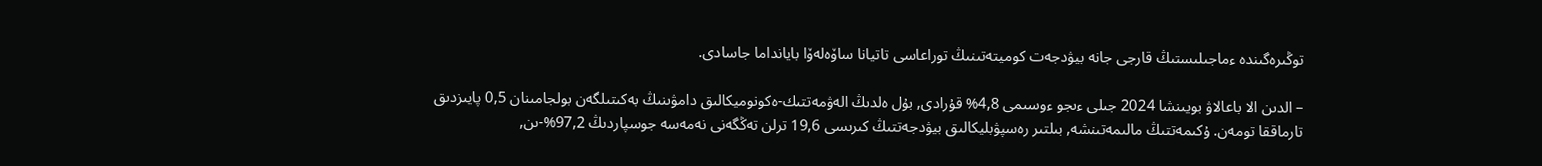توڭىرەگىندە ءماجىلىستىڭ قارجى جانە بيۋدجەت كوميتەتىنىڭ توراعاسى تاتيانا ساۆەلەۆا بايانداما جاسادى.

– الدىن الا باعالاۋ بويىنشا 2024 جىلى ءىجو ءوسىمى 4,8% قۇرادى, بۇل ەلدىڭ الەۋمەتتىك-ەكونوميكالىق دامۋىنىڭ بەكىتىلگەن بولجامىنان 0,5 پايىزدىق تارماققا تومەن. ۇكىمەتتىڭ مالىمەتىنشە, بىلتىر رەسپۋبليكالىق بيۋدجەتتىڭ كىرىسى 19,6 ترلن تەڭگەنى نەمەسە جوسپاردىڭ 97,2%-ىن,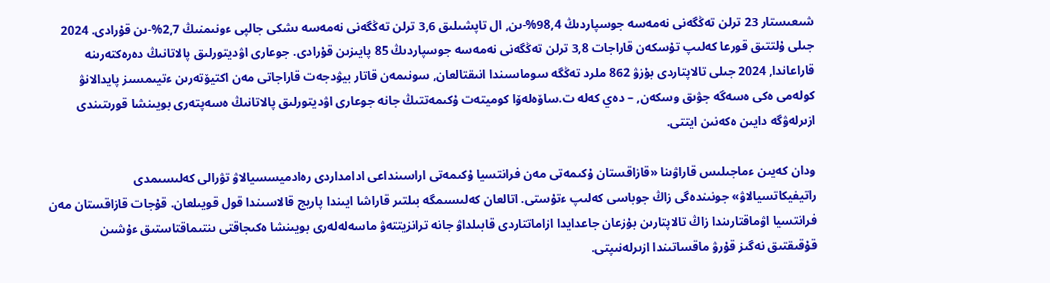شىعىستار 23 ترلن تەڭگەنى نەمەسە جوسپاردىڭ 98,4%-ىن, ال تاپشىلىق 3,6 ترلن تەڭگەنى نەمەسە ىشكى جالپى ءونىمنىڭ 2,7%-ىن قۇرادى. 2024 جىلى ۇلتتىق قورعا كەلىپ تۇسكەن قاراجات 3,8 ترلن تەڭگەنى نەمەسە جوسپاردىڭ 85 پايىزىن قۇرادى. جوعارى اۋديتورلىق پالاتانىڭ دەرەكتەرىنە قاراعاندا, 2024 جىلى تالاپتاردى بۇزۋ 862 ملرد تەڭگە سوماسىندا انىقتالعان, سونىمەن قاتار بيۋدجەت قاراجاتى مەن اكتيۆتەرىن ءتيىمسىز پايدالانۋ كولەمى ەكى ەسەگە جۋىق وسكەن, – دەي كەلە ت.ساۆەلەۆا كوميتەت ۇكىمەتتىڭ جانە جوعارى اۋديتورلىق پالاتانىڭ ەسەپتەرى بويىنشا قورىتىندى ازىرلەۋگە دايىن ەكەنىن ايتتى.

ودان كەيىن ءماجىلىس قاراۋىنا «قازاقستان ۇكىمەتى مەن فرانتسيا ۇكىمەتى اراسىنداعى ادامداردى رەادميسسيالاۋ تۋرالى كەلىسىمدى راتيفيكاتسيالاۋ» جونىندەگى زاڭ جوباسى كەلىپ ءتۇستى. اتالعان كەلىسىمگە بىلتىر قاراشا ايىندا پاريج قالاسىندا قول قويىلعان. قۇجات قازاقستان مەن فرانتسيا اۋماقتارىندا زاڭ تالاپتارىن بۇزعان جاعدايدا ازاماتتاردى قابىلداۋ جانە ترانزيتتەۋ ماسەلەلەرى بويىنشا ەكىجاقتى ىنتىماقتاستىق ءۇشىن قۇقىقتىق نەگىز قۇرۋ ماقساتىندا ازىرلەنىپتى.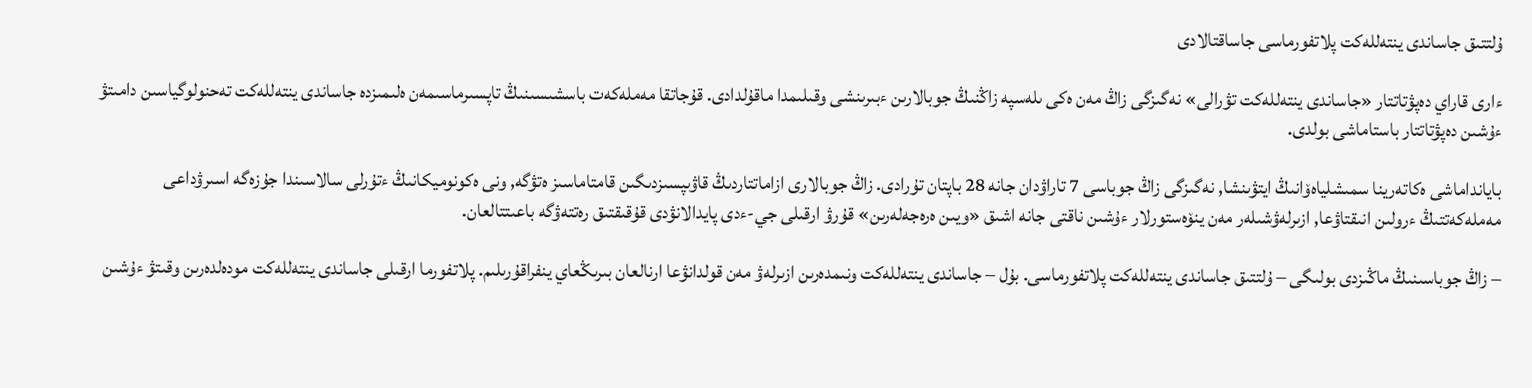ۇلتتىق جاساندى ينتەللەكت پلاتفورماسى جاساقتالادى

ءارى قاراي دەپۋتاتتار «جاساندى ينتەللەكت تۋرالى» نەگىزگى زاڭ مەن ەكى ىلەسپە زاڭنىڭ جوبالارىن ءبىرىنشى وقىلىمدا ماقۇلدادى. قۇجاتقا مەملەكەت باسشىسىنىڭ تاپسىرماسىمەن ەلىمىزدە جاساندى ينتەللەكت تەحنولوگياسىن دامىتۋ ءۇشىن دەپۋتاتتار باستاماشى بولدى.

بايانداماشى ەكاتەرينا سمىشلياەۆانىڭ ايتۋىنشا, نەگىزگى زاڭ جوباسى 7 تاراۋدان جانە 28 باپتان تۇرادى. زاڭ جوبالارى ازاماتتاردىڭ قاۋىپسىزدىگىن قامتاماسىز ەتۋگە, ونى ەكونوميكانىڭ ءتۇرلى سالاسىندا جۇزەگە اسىرۋداعى مەملەكەتتىڭ ءرولىن انىقتاۋعا, ازىرلەۋشىلەر مەن ينۆەستورلار ءۇشىن ناقتى جانە اشىق «ويىن ەرەجەلەرىن» قۇرۋ ارقىلى جي-ءدى پايدالانۋدى قۇقىقتىق رەتتەۋگە باعىتتالعان.

– زاڭ جوباسىنىڭ ماڭىزدى بولىگى – ۇلتتىق جاساندى ينتەللەكت پلاتفورماسى. بۇل – جاساندى ينتەللەكت ونىمدەرىن ازىرلەۋ مەن قولدانۋعا ارنالعان بىرىڭعاي ينفراقۇرىلىم. پلاتفورما ارقىلى جاساندى ينتەللەكت مودەلدەرىن وقىتۋ ءۇشىن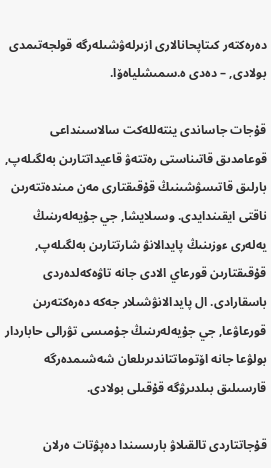دەرەكتەر كىتاپحانالارى ازىرلەۋشىلەرگە قولجەتىمدى بولادى, – دەدى ە.سمىشلياەۆا.

قۇجات جاساندى ينتەللەكت سالاسىنداعى قوعامدىق قاتىناستى رەتتەۋ قاعيداتتارىن بەلگىلەپ, بارلىق قاتىسۋشىنىڭ قۇقىقتارى مەن مىندەتتەرىن ناقتى ايقىندايدى. وسىلايشا, جي جۇيەلەرىنىڭ يەلەرى ءوزىنىڭ پايدالانۋ شارتتارىن بەلگىلەپ, قۇقىقتارىن قورعاي الادى جانە تاۋەكەلدەردى باسقارادى. ال پايدالانۋشىلار جەكە دەرەكتەرىن قورعاۋعا, جي جۇيەلەرىنىڭ جۇمىسى تۋرالى حاباردار بولۋعا جانە اۆتوماتتاندىرىلعان شەشىمدەرگە قارسىلىق بىلدىرۋگە قۇقىلى بولادى.

قۇجاتتاردى تالقىلاۋ بارىسىندا دەپۋتات ەرلان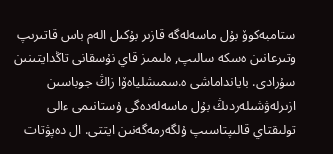ستامبەكوۆ بۇل ماسەلەگە قازىر بۇكىل الەم باس قاتىرىپ وتىرعانىن ەسكە سالىپ, ەلىمىز قاي نۇسقانى تاڭدايتىنىن سۇرادى. بايانداماشى ە.سمىشلياەۆا زاڭ جوباسىن ازىرلەۋشىلەردىڭ بۇل ماسەلەدەگى ۇستانىمى ءالى تولىقتاي قالىپتاسىپ ۇلگەرمەگەنىن ايتتى. ال دەپۋتات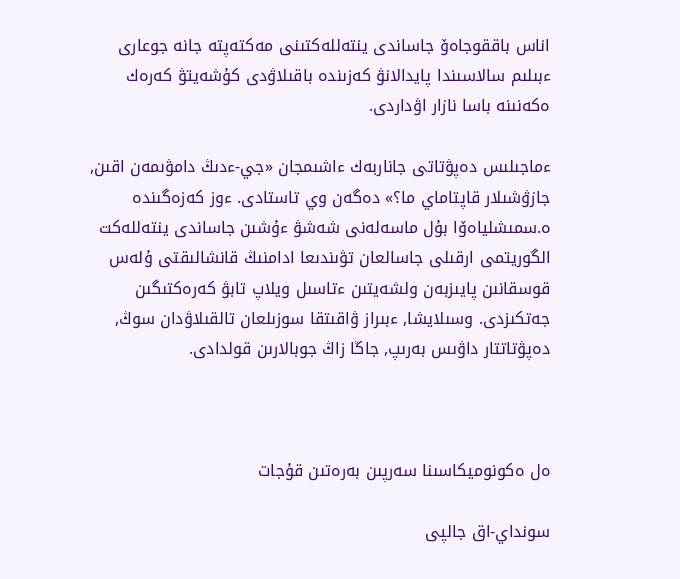اناس باققوجاەۆ جاساندى ينتەللەكتىنى مەكتەپتە جانە جوعارى ءبىلىم سالاسىندا پايدالانۋ كەزىندە باقىلاۋدى كۇشەيتۋ كەرەك ەكەنىنە باسا نازار اۋداردى.

ءماجىلىس دەپۋتاتى جاناربەك ءاشىمجان «جي-ءدىڭ دامۋىمەن اقىن, جازۋشىلار قاپتاماي ما؟» دەگەن وي تاستادى. ءوز كەزەگىندە ە.سمىشلياەۆا بۇل ماسەلەنى شەشۋ ءۇشىن جاساندى ينتەللەكت الگوريتمى ارقىلى جاسالعان تۋىندىعا ادامنىڭ قانشالىقتى ۇلەس قوسقانىن پايىزبەن ولشەيتىن ءتاسىل ويلاپ تابۋ كەرەكتىگىن جەتكىزدى. وسىلايشا, ءبىراز ۋاقىتقا سوزىلعان تالقىلاۋدان سوڭ, دەپۋتاتتار داۋىس بەرىپ, جاڭا زاڭ جوبالارىن قولدادى.



ەل ەكونوميكاسىنا سەرپىن بەرەتىن قۇجات

سونداي-اق جالپى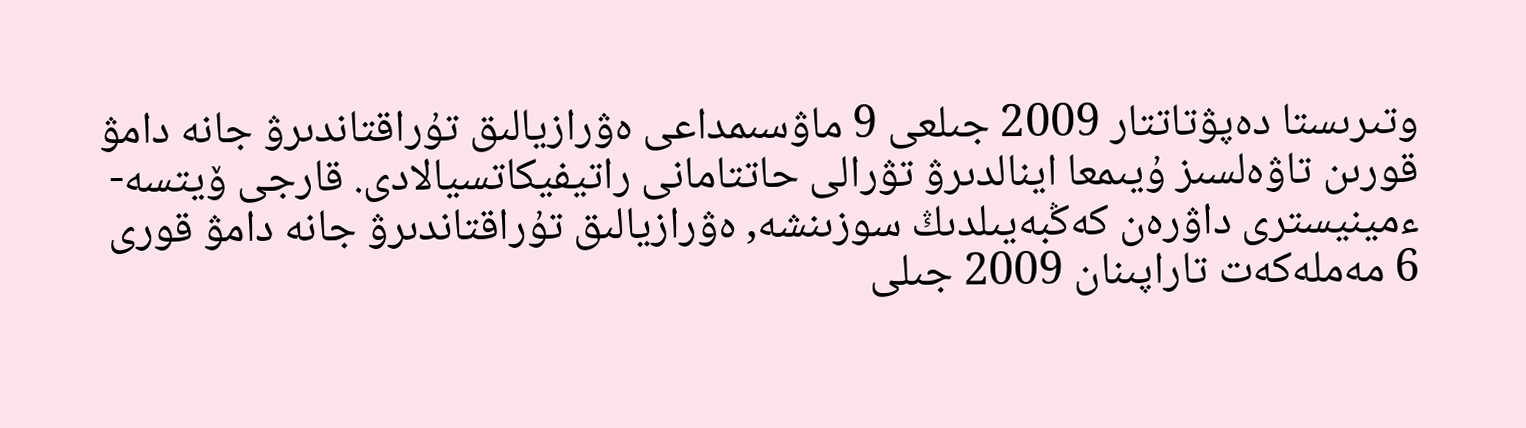وتىرىستا دەپۋتاتتار 2009 جىلعى 9 ماۋسىمداعى ەۋرازيالىق تۇراقتاندىرۋ جانە دامۋ قورىن تاۋەلسىز ۇيىمعا اينالدىرۋ تۋرالى حاتتامانى راتيفيكاتسيالادى. قارجى ۆيتسە-ءمينيسترى داۋرەن كەڭبەيىلدىڭ سوزىنشە, ەۋرازيالىق تۇراقتاندىرۋ جانە دامۋ قورى 6 مەملەكەت تاراپىنان 2009 جىلى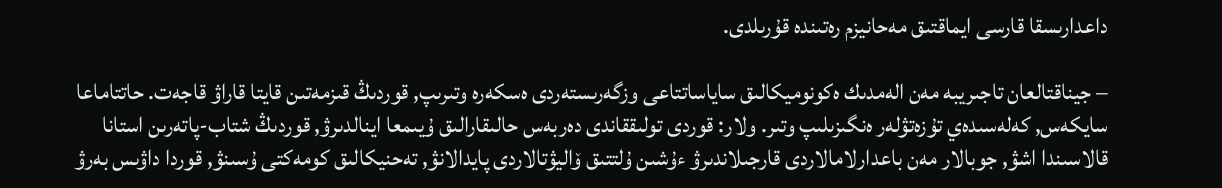داعدارىسقا قارسى ايماقتىق مەحانيزم رەتىندە قۇرىلدى.

– جيناقتالعان تاجىريبە مەن الەمدىك ەكونوميكالىق ساياساتتاعى وزگەرىستەردى ەسكەرە وتىرىپ, قوردىڭ قىزمەتىن قايتا قاراۋ قاجەت. حاتتاماعا سايكەس, كەلەسىدەي تۇزەتۋلەر ەنگىزىلىپ وتىر. ولار: قوردى تولىققاندى دەربەس حالىقارالىق ۇيىمعا اينالدىرۋ, قوردىڭ شتاب-پاتەرىن استانا قالاسىندا اشۋ, جوبالار مەن باعدارلامالاردى قارجىلاندىرۋ ءۇشىن ۇلتتىق ۆاليۋتالاردى پايدالانۋ, تەحنيكالىق كومەكتى ۇسىنۋ, قوردا داۋىس بەرۋ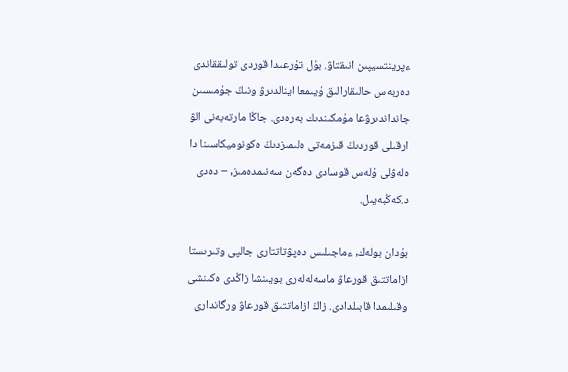ءپرينتسيپىن انىقتاۋ. بۇل تۇرعىدا قوردى تولىققاندى دەربەس حالىقارالىق ۇيىمعا اينالدىرۋ ونىڭ جۇمىسىن جانداندىرۋعا مۇمكىندىك بەرەدى. جاڭا مارتەبەنى الۋ ارقىلى قوردىڭ قىزمەتى ەلىمىزدىڭ ەكونوميكاسىنا دا ەلەۋلى ۇلەس قوسادى دەگەن سەنىمدەمىز, – دەدى د.كەڭبەيىل.

بۇدان بولەك, ءماجىلىس دەپۋتاتتارى جالپى وتىرىستا ازاماتتىق قورعاۋ ماسەلەلەرى بويىنشا زاڭدى ەكىنشى وقىلىمدا قابىلدادى. زاڭ ازاماتتىق قورعاۋ ورگاندارى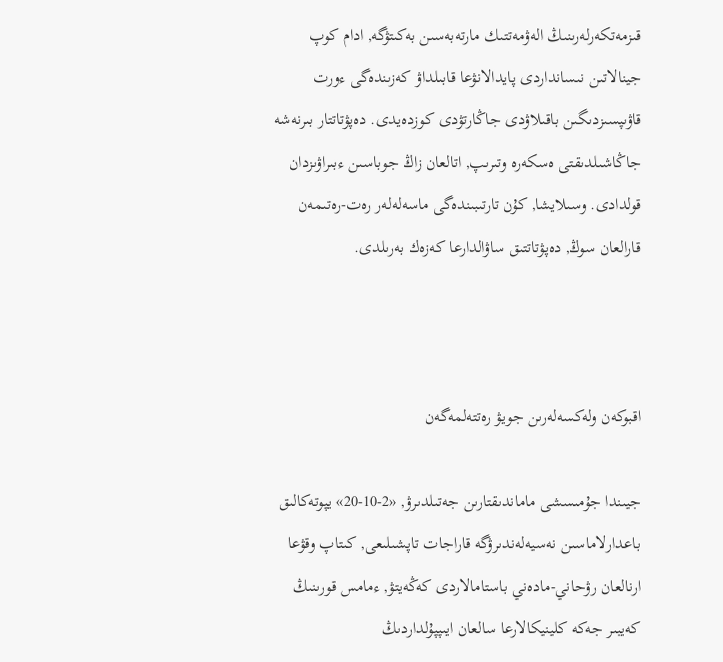قىزمەتكەرلەرىنىڭ الەۋمەتتىك مارتەبەسىن بەكىتۋگە, ادام كوپ جينالاتىن نىسانداردى پايدالانۋعا قابىلداۋ كەزىندەگى ءورت قاۋىپسىزدىگىن باقىلاۋدى جاڭارتۋدى كوزدەيدى. دەپۋتاتتار بىرنەشە جاڭاشىلدىقتى ەسكەرە وتىرىپ, اتالعان زاڭ جوباسىن ءبىراۋىزدان قولدادى. وسىلايشا, كۇن تارتىبىندەگى ماسەلەلەر رەت-رەتىمەن قارالعان سوڭ, دەپۋتاتتىق ساۋالدارعا كەزەك بەرىلدى.



اقبوكەن ولەكسەلەرىن جويۋ رەتتەلمەگەن

جيىندا جۇمىسشى ماماندىقتارىن جەتىلدىرۋ, «2-10-20» يپوتەكالىق باعدارلاماسىن نەسيەلەندىرۋگە قاراجات تاپشىلىعى, كىتاپ وقۋعا ارنالعان رۋحاني-مادەني باستامالاردى كەڭەيتۋ, ءمامس قورىنىڭ كەيبىر جەكە كلينيكالارعا سالعان ايىپپۇلداردىڭ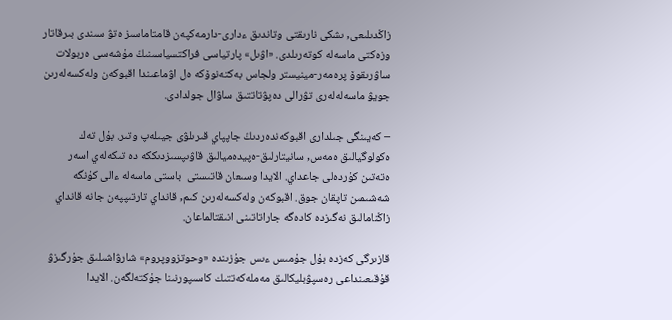زاڭدىلىعى, ىشكى نارىقتى وتاندىق ءدارى-دارمەكپەن قامتاماسىز ەتۋ سىندى بىرقاتار وزەكتى ماسەلە كوتەرىلدى. «اۋىل» پارتياسى فراكتسياسىنىڭ مۇشەسى ەربولات ساۋرىقوۆ پرەمەر-مينيستر ولجاس بەكتەنوۆكە ەل اۋماعىندا اقبوكەن ولەكسەلەرىن جويۋ ماسەلەلەرى تۋرالى دەپۋتاتتىق ساۋال جولدادى.

– كەيىنگى جىلدارى اقبوكەندەردىڭ جاپپاي قىرىلۋى جيىلەپ وتىر. بۇل تەك ەكولوگيالىق ەمەس, سانيتارلىق-ەپيدەميالىق قاۋىپسىزدىككە دە تىكەلەي اسەر ەتەتىن كۇردەلى جاعداي. الايدا وسىعان قاتىستى  باستى ماسەلە ءالى كۇنگە شەشىمىن تاپقان جوق. اقبوكەن ولەكسەلەرىن كىم, قانداي تارتىپپەن جانە قانداي زاڭنامالىق نەگىزدە كادەگە جاراتاتىنى انىقتالماعان.

قازىرگى كەزدە بۇل جۇمىس ءىس جۇزىندە «وحوتزووپروم» شارۋاشىلىق جۇرگىزۋ قۇقىعىنداعى رەسپۋبليكالىق مەملەكەتتىك كاسىپورنىنا جۇكتەلگەن. الايدا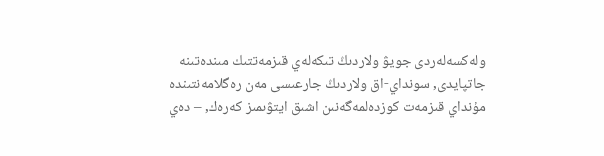ولەكسەلەردى جويۋ ولاردىڭ تىكەلەي قىزمەتتىك مىندەتىنە جاتپايدى, سونداي-اق ولاردىڭ جارعىسى مەن رەگلامەنتىندە مۇنداي قىزمەت كوزدەلمەگەنىن اشىق ايتۋىمىز كەرەك, – دەي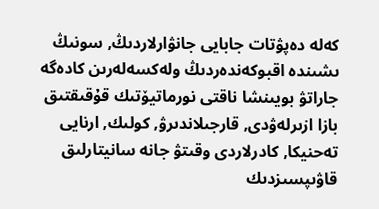كەلە دەپۋتات جابايى جانۋارلاردىڭ, سونىڭ ىشىندە اقبوكەندەردىڭ ولەكسەلەرىن كادەگە جاراتۋ بويىنشا ناقتى نورماتيۆتىك قۇقىقتىق بازا ازىرلەۋدى, قارجىلاندىرۋ, كولىك, ارنايى تەحنيكا, كادرلاردى وقىتۋ جانە سانيتارلىق قاۋىپسىزدىك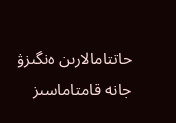حاتتامالارىن ەنگىزۋ جانە قامتاماسىز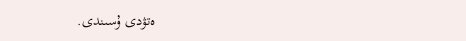ەتۋدى ۇسىندى.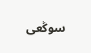سوڭعى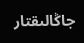جاڭالىقتار